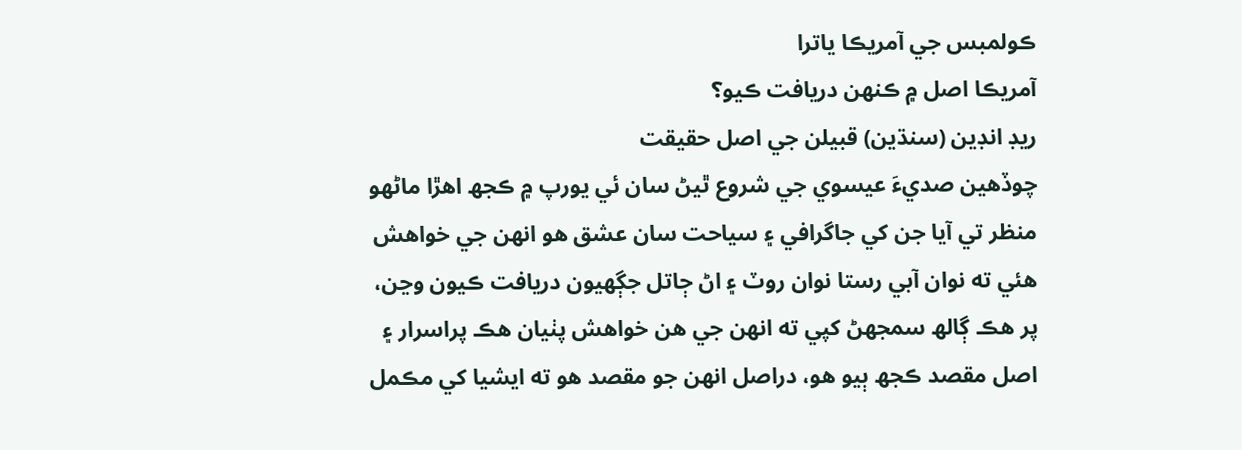ڪولمبس جي آمريڪا ياترا
آمريڪا اصل ۾ ڪنهن دريافت ڪيو؟
ريڊ انڊين (سنڌين) قبيلن جي اصل حقيقت
چوڏهين صديءَ عيسوي جي شروع ٿيڻ سان ئي يورپ ۾ ڪجھ اهڙا ماڻهو منظر تي آيا جن کي جاگرافي ۽ سياحت سان عشق هو انهن جي خواهش هئي ته نوان آبي رستا نوان روٽ ۽ اڻ ڄاتل جڳهيون دريافت ڪيون وڃن، پر هڪ ڳالھ سمجهڻ کپي ته انهن جي هن خواهش پٺيان هڪ پراسرار ۽ اصل مقصد ڪجھ ٻيو هو، دراصل انهن جو مقصد هو ته ايشيا کي مڪمل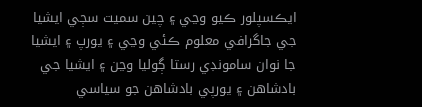ايڪسپلور ڪيو وڃي ۽ چين سميت سڄي ايشيا جي جاگرافي معلوم ڪئي وڃي ۽ يورپ ۽ ايشيا جا نوان سامونڊي رستا ڳوليا وڃن ۽ ايشيا جي بادشاهن ۽ يورپي بادشاهن جو سياسي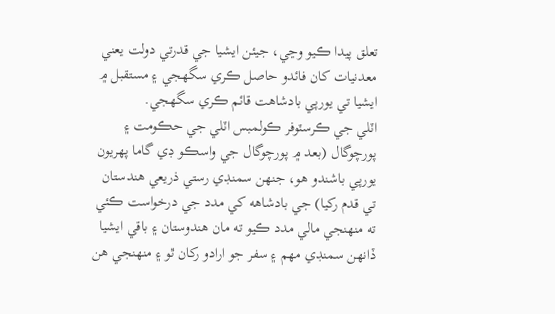تعلق پيدا ڪيو وڃي، جيئن ايشيا جي قدرتي دولت يعني معدنيات کان فائدو حاصل ڪري سگهجي ۽ مستقبل ۾ ايشيا تي يورپي بادشاهت قائم ڪري سگهجي.
اٽلي جي ڪرسٽوفر ڪولمبس اٽلي جي حڪومت ۽ پورچوگال (بعد ۾ پورچوگال جي واسڪو ڊي گاما پهريون يورپي باشندو هو، جنهن سمنڊي رستي ذريعي هندستان تي قدم رکيا) جي بادشاهه کي مدد جي درخواست ڪئي ته منهنجي مالي مدد ڪيو ته مان هندوستان ۽ باقي ايشيا ڏانهن سمنڊي مهم ۽ سفر جو ارادو رکان ٿو ۽ منهنجي هن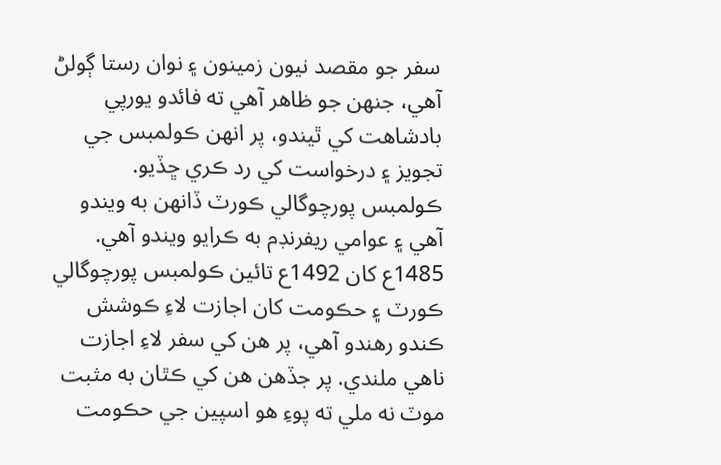سفر جو مقصد نيون زمينون ۽ نوان رستا ڳولڻ آهي، جنهن جو ظاهر آهي ته فائدو يورپي بادشاهت کي ٿيندو، پر انهن ڪولمبس جي تجويز ۽ درخواست کي رد ڪري ڇڏيو.
ڪولمبس پورچوگالي ڪورٽ ڏانهن به ويندو آهي ۽ عوامي ريفرنڊم به ڪرايو ويندو آهي. 1485ع کان 1492ع تائين ڪولمبس پورچوگالي ڪورٽ ۽ حڪومت کان اجازت لاءِ ڪوشش ڪندو رهندو آهي، پر هن کي سفر لاءِ اجازت ناهي ملندي. پر جڏهن هن کي ڪٿان به مثبت موٽ نه ملي ته پوءِ هو اسپين جي حڪومت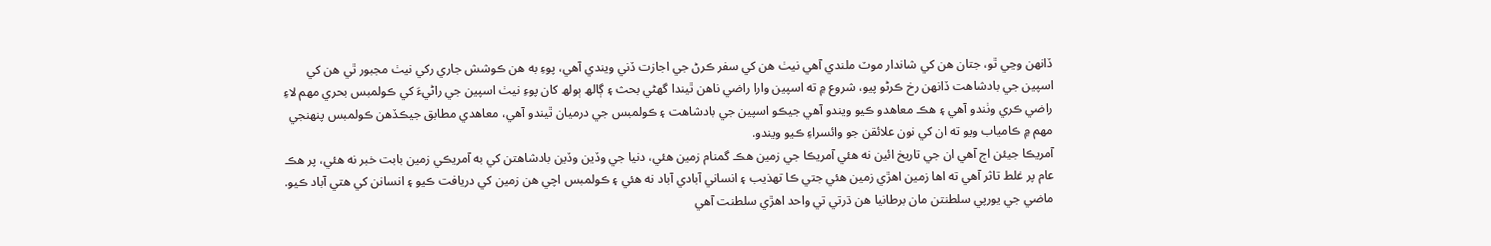ڏانهن وڃي ٿو، جتان هن کي شاندار موٽ ملندي آهي نيٺ هن کي سفر ڪرڻ جي اجازت ڏني ويندي آهي، پوءِ به هن ڪوشش جاري رکي نيٺ مجبور ٿي هن کي اسپين جي بادشاهت ڏانهن رخ ڪرڻو پيو، شروع ۾ ته اسپين وارا راضي ناهن ٿيندا گهڻي بحث ۽ ڳالھ ٻولھ کان پوءِ نيٺ اسپين جي راڻيءَ کي ڪولمبس بحري مهم لاءِ راضي ڪري وٺندو آهي ۽ هڪ معاهدو ڪيو ويندو آهي جيڪو اسپين جي بادشاهت ۽ ڪولمبس جي درميان ٿيندو آهي، معاهدي مطابق جيڪڏهن ڪولمبس پنهنجي مهم ۾ ڪامياب ويو ته ان کي نون علائقن جو وائسراءِ ڪيو ويندو.
آمريڪا جيئن اڄ آهي ان جي تاريخ ائين نه هئي آمريڪا جي زمين هڪ گمنام زمين هئي، دنيا جي وڏين وڏين بادشاهتن کي به آمريڪي زمين بابت خبر نه هئي، پر هڪ عام پر غلط تاثر آهي ته اها زمين اهڙي زمين هئي جتي ڪا تهذيب ۽ انساني آبادي آباد نه هئي ۽ ڪولمبس اچي هن زمين کي دريافت ڪيو ۽ انسانن کي هتي آباد ڪيو.
ماضي جي يورپي سلطنتن مان برطانيا هن ڌرتي تي واحد اهڙي سلطنت آهي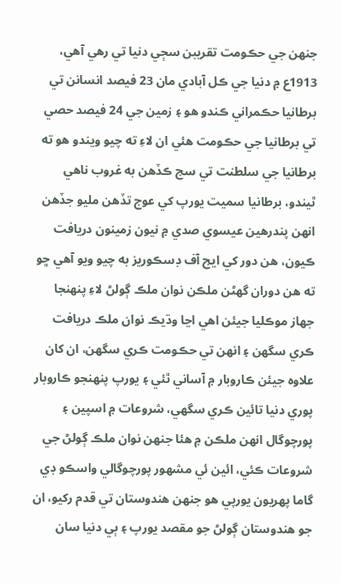جنهن جي حڪومت تقريبن سڄي دنيا تي رهي آهي، 1913ع ۾ دنيا جي ڪل آبادي مان 23 فيصد انسانن تي برطانيا حڪمراني ڪندو هو ۽ زمين جي 24 فيصد حصي تي برطانيا جي حڪومت هئي ان لاءِ ته چيو ويندو هو ته برطانيا جي سلطنت تي سج ڪڏهن به غروب ناهي ٿيندو، برطانيا سميت يورپ کي عوج تڏهن مليو جڏهن انهن پندرهين عيسوي صدي ۾ نيون زمينون دريافت ڪيون، هن دور کي ايج آف ڊسڪوريز به چيو ويو آهي ڇو ته هن دوران گهڻن ملڪن نوان ملڪ ڳولڻ لاءِ پنهنجا جهاز موڪليا جيئن اهي اڃا وڌيڪ نوان ملڪ دريافت ڪري سگهن ۽ انهن تي حڪومت ڪري سگهن، ان کان علاوه جيئن ڪاروبار ۾ آساني ٿئي ۽ يورپ پنهنجو ڪاروبار پوري دنيا تائين ڪري سگهي، شروعات ۾ اسپين ۽ پورچوگال انهن ملڪن ۾ هئا جنهن نوان ملڪ ڳولڻ جي شروعات ڪئي، ائين ئي مشهور پورچوگالي واسڪو ڊي گاما پهريون يورپي هو جنهن هندوستان تي قدم رکيو، ان جو هندوستان ڳولڻ جو مقصد يورپ ۽ ٻي دنيا سان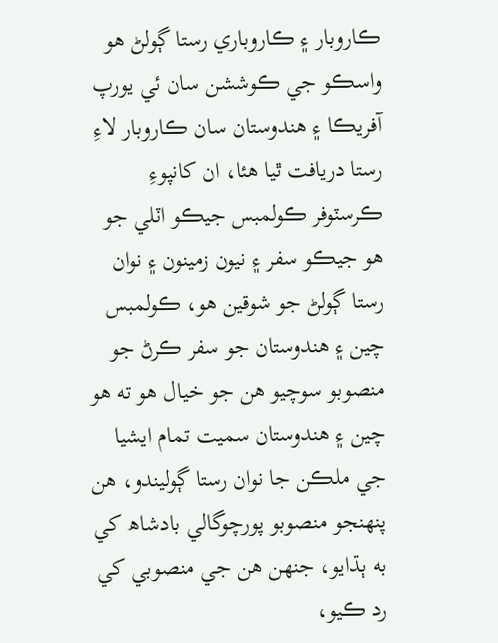ڪاروبار ۽ ڪاروباري رستا ڳولڻ هو واسڪو جي ڪوششن سان ئي يورپ آفريڪا ۽ هندوستان سان ڪاروبار لاءِ رستا دريافت ٿيا هئا، ان کانپوءِ ڪرسٽوفر ڪولمبس جيڪو اٽلي جو هو جيڪو سفر ۽ نيون زمينون ۽ نوان رستا ڳولڻ جو شوقين هو، ڪولمبس چين ۽ هندوستان جو سفر ڪرڻ جو منصوبو سوچيو هن جو خيال هو ته هو چين ۽ هندوستان سميت تمام ايشيا جي ملڪن جا نوان رستا ڳوليندو، هن پنهنجو منصوبو پورچوگالي بادشاھ کي به ٻڌايو، جنهن هن جي منصوبي کي رد ڪيو،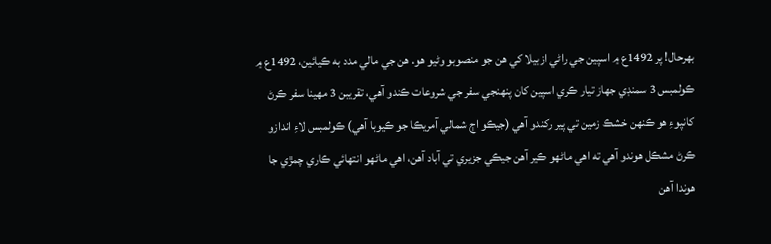بهرحال! پر 1492ع ۾ اسپين جي راڻي ازبيلا کي هن جو منصوبو وڻيو هو. هن جي مالي مدد به ڪيائين، 1492ع ۾ ڪولمبس 3 سمنڊي جهاز تيار ڪري اسپين کان پنهنجي سفر جي شروعات ڪندو آهي، تقريبن 3 مهينا سفر ڪرڻ کانپوءِ هو ڪنهن خشڪ زمين تي پير رکندو آهي (جيڪو اڄ شمالي آمريڪا جو ڪيوبا آهي) ڪولمبس لاءِ اندازو ڪرڻ مشڪل هوندو آهي ته اهي ماڻهو ڪير آهن جيڪي جزيري تي آباد آهن، اهي ماڻهو انتهائي ڪاري چمڙي جا هوندا آهن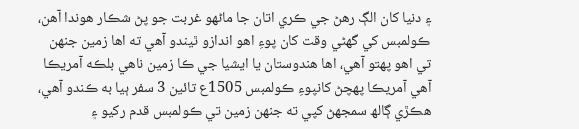۽ دنيا کان الڳ رهڻ جي ڪري اتان جا ماڻهو غربت جو پڻ شڪار هوندا آهن، ڪولمبس کي گهڻي وقت کان پوءِ اهو اندازو ٿيندو آهي ته اها زمين جنهن تي اهو پهتو آهي، اها هندوستان يا ايشيا جي ڪا زمين ناهي بلڪه آمريڪا آهي آمريڪا پهچڻ کانپوءِ ڪولمبس 1505ع تائين 3 سفر ٻيا به ڪندو آهي، هڪڙي ڳالھ سمجهڻ کپي ته جنهن زمين تي ڪولمبس قدم رکيو ۽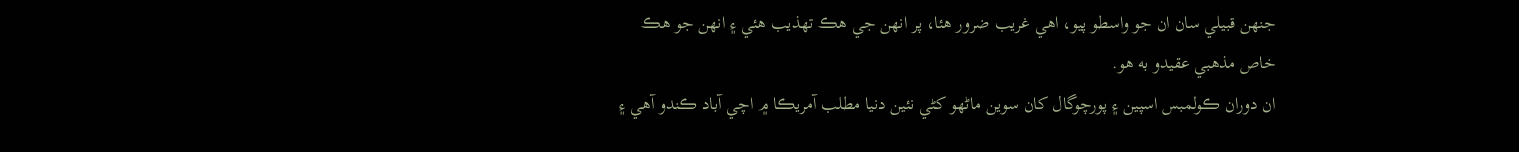جنهن قبيلي سان ان جو واسطو پيو، اهي غريب ضرور هئا، پر انهن جي هڪ تهذيب هئي ۽ انهن جو هڪ خاص مذهبي عقيدو به هو.
ان دوران ڪولمبس اسپين ۽ پورچوگال کان سوين ماڻهو کڻي نئين دنيا مطلب آمريڪا ۾ اچي آباد ڪندو آهي ۽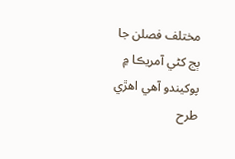مختلف فصلن جا ٻج کڻي آمريڪا ۾ پوکيندو آهي اهڙي طرح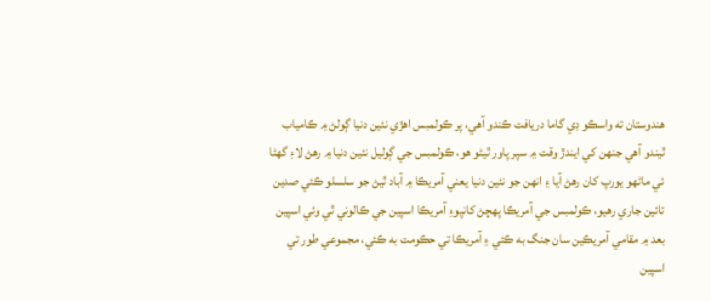هندوستان ته واسڪو ڊي گاما دريافت ڪندو آهي، پر ڪولمبس اهڙي نئين دنيا ڳولڻ ۾ ڪامياب ٿيندو آهي جنهن کي ايندڙ وقت ۾ سپر پاور ٿيڻو هو، ڪولمبس جي ڳوليل نئين دنيا ۾ رهڻ لاءِ گهڻا ئي ماڻهو يورپ کان رهڻ آيا ۽ انهن جو نئين دنيا يعني آمريڪا ۾ آباد ٿيڻ جو سلسلو ڪئي صدين تائين جاري رهيو، ڪولمبس جي آمريڪا پهچڻ کانپوءِ آمريڪا اسپين جي ڪالوني ٿي وئي اسپين بعد ۾ مقامي آمريڪين سان جنگ به ڪئي ۽ آمريڪا تي حڪومت به ڪئي، مجموعي طور تي اسپين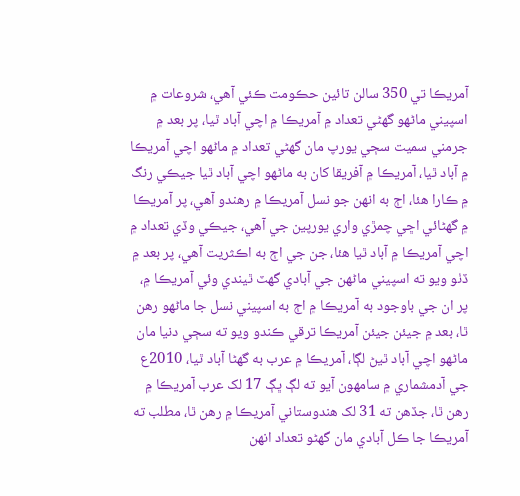آمريڪا تي 350 سالن تائين حڪومت ڪئي آهي، شروعات ۾ اسپيني ماڻهو گهڻي تعداد ۾ آمريڪا ۾ اچي آباد ٿيا، پر بعد ۾ جرمني سميت سڄي يورپ مان گهڻي تعداد ۾ ماڻهو اچي آمريڪا ۾ آباد ٿيا، آمريڪا ۾ آفريقا کان به ماڻهو اچي آباد ٿيا جيڪي رنگ ۾ ڪارا هئا، اڄ به انهن جو نسل آمريڪا ۾ رهندو آهي، پر آمريڪا ۾ گهڻائي اڇي چمڙي واري يورپين جي آهي، جيڪي وڏي تعداد ۾ اچي آمريڪا ۾ آباد ٿيا هئا، جن جي اڄ به اڪثريت آهي، پر بعد ۾ ڏٺو ويو ته اسپيني ماڻهن جي آبادي گهٽ ٿيندي وئي آمريڪا ۾، پر ان جي باوجود به آمريڪا ۾ اڄ به اسپيني نسل جا ماڻهو رهن ٿا، بعد ۾ جيئن جيئن آمريڪا ترقي ڪندو ويو ته سڄي دنيا مان ماڻهو اچي آباد ٿيڻ لڳا، آمريڪا ۾ عرب به گهڻا آباد ٿيا، 2010ع جي آدمشماري ۾ سامهون آيو ته لڳ ڀڳ 17 لک عرب آمريڪا ۾ رهن ٿا، جڏهن ته 31 لک هندوستاني آمريڪا ۾ رهن ٿا، مطلب ته آمريڪا جا ڪل آبادي مان گهڻو تعداد انهن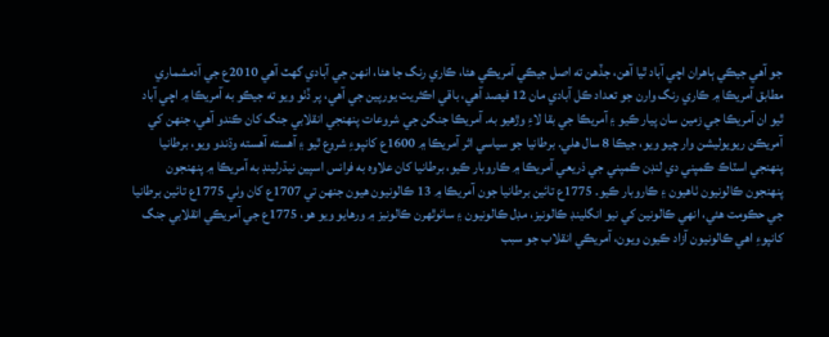جو آهي جيڪي ٻاهران اچي آباد ٿيا آهن، جڏهن ته اصل جيڪي آمريڪي هئا، ڪاري رنگ جا هئا، انهن جي آبادي گهٽ آهي 2010ع جي آدمشماري مطابق آمريڪا ۾ ڪاري رنگ وارن جو تعداد ڪل آبادي مان 12 فيصد آهي، باقي اڪثريت يورپين جي آهي، پر ڏٺو ويو ته جيڪو به آمريڪا ۾ اچي آباد ٿيو ان آمريڪا جي زمين سان پيار ڪيو ۽ آمريڪا جي بقا لاءِ وڙهيو به. آمريڪا جنگن جي شروعات پنهنجي انقلابي جنگ کان ڪندو آهي، جنهن کي آمريڪن ريويوليشن وار چيو ويو، جيڪا 8 سال هلي. برطانيا جو سياسي اثر آمريڪا ۾ 1600ع کانپوءِ شروع ٿيو ۽ آهسته آهسته وڌندو ويو، برطانيا پنهنجي اسٽاڪ ڪمپني دي لنڊن ڪمپني جي ذريعي آمريڪا ۾ ڪاروبار ڪيو، برطانيا کان علاوه به فرانس اسپين نيڌرلينڊ به آمريڪا ۾ پنهنجون پنهنجون ڪالونيون ٺاهيون ۽ ڪاروبار ڪيو. 1775ع تائين برطانيا جون آمريڪا ۾ 13 ڪالونيون هيون جنهن تي 1707ع کان وٺي 1775ع تائين برطانيا جي حڪومت هئي، انهي ڪالونين کي نيو انگلينڊ ڪالونيز، مڊل ڪالونيون ۽ سائوٿهرن ڪالونيز ۾ ورهايو ويو هو، 1775ع جي آمريڪي انقلابي جنگ کانپوءِ اهي ڪالونيون آزاد ڪيون ويون، آمريڪي انقلاب جو سبب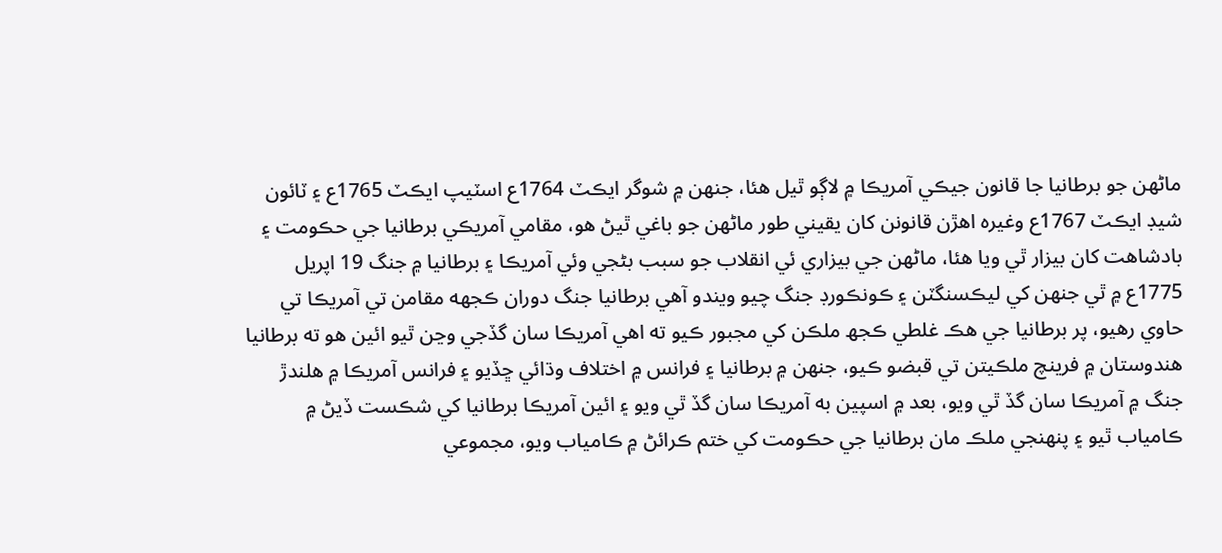ماڻهن جو برطانيا جا قانون جيڪي آمريڪا ۾ لاڳو ٿيل هئا، جنهن ۾ شوگر ايڪٽ 1764ع اسٽيپ ايڪٽ 1765ع ۽ ٽائون شيڊ ايڪٽ 1767ع وغيره اهڙن قانونن کان يقيني طور ماڻهن جو باغي ٿيڻ هو، مقامي آمريڪي برطانيا جي حڪومت ۽ بادشاهت کان بيزار ٿي ويا هئا، ماڻهن جي بيزاري ئي انقلاب جو سبب بڻجي وئي آمريڪا ۽ برطانيا ۾ جنگ 19 اپريل 1775ع ۾ ٿي جنهن کي ليڪسنگٽن ۽ ڪونڪورڊ جنگ چيو ويندو آهي برطانيا جنگ دوران ڪجهه مقامن تي آمريڪا تي حاوي رهيو، پر برطانيا جي هڪ غلطي ڪجھ ملڪن کي مجبور ڪيو ته اهي آمريڪا سان گڏجي وڃن ٿيو ائين هو ته برطانيا هندوستان ۾ فرينچ ملڪيتن تي قبضو ڪيو، جنهن ۾ برطانيا ۽ فرانس ۾ اختلاف وڌائي ڇڏيو ۽ فرانس آمريڪا ۾ هلندڙ جنگ ۾ آمريڪا سان گڏ ٿي ويو، بعد ۾ اسپين به آمريڪا سان گڏ ٿي ويو ۽ ائين آمريڪا برطانيا کي شڪست ڏيڻ ۾ ڪامياب ٿيو ۽ پنهنجي ملڪ مان برطانيا جي حڪومت کي ختم ڪرائڻ ۾ ڪامياب ويو، مجموعي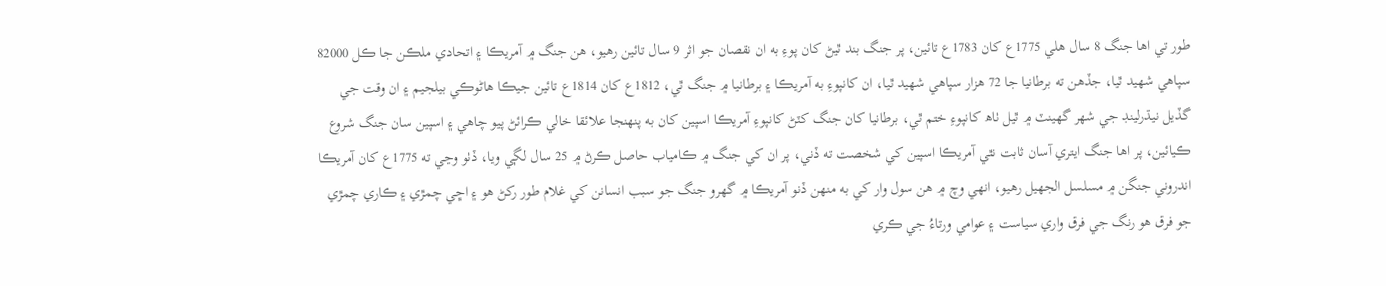طور تي اها جنگ 8 سال هلي 1775ع کان 1783ع تائين، پر جنگ بند ٿيڻ کان پوءِ به ان نقصان جو اثر 9 سال تائين رهيو، هن جنگ ۾ آمريڪا ۽ اتحادي ملڪن جا ڪل 82000 سپاهي شهيد ٿيا، جڏهن ته برطانيا جا 72 هزار سپاهي شهيد ٿيا، ان کانپوءِ به آمريڪا ۽ برطانيا ۾ جنگ ٿي، 1812ع کان 1814ع تائين جيڪا هاڻوڪي بيلجيم ۽ ان وقت جي گڏيل نيڌرلينڊ جي شهر گهينٽ ۾ ٿيل ٺاھ کانپوءِ ختم ٿي، برطانيا کان جنگ کٽڻ کانپوءِ آمريڪا اسپين کان به پنهنجا علائقا خالي ڪرائڻ پيو چاهي ۽ اسپين سان جنگ شروع ڪيائين، پر اها جنگ ايتري آسان ثابت نٿي آمريڪا اسپين کي شخصت ته ڏني، پر ان کي جنگ ۾ ڪامياب حاصل ڪرڻ ۾ 25 سال لڳي ويا، ڏٺو وڃي ته 1775ع کان آمريڪا اندروني جنگن ۾ مسلسل الجهيل رهيو، انهي وچ ۾ هن سول وار کي به منهن ڏنو آمريڪا ۾ گهرو جنگ جو سبب انسانن کي غلام طور رکڻ هو ۽ اڇي چمڙي ۽ ڪاري چمڙي جو فرق هو رنگ جي فرق واري سياست ۽ عوامي ورتاءُ جي ڪري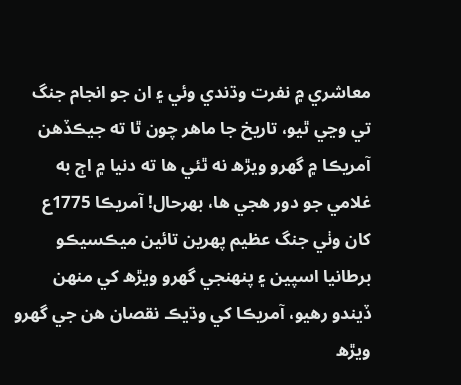معاشري ۾ نفرت وڌندي وئي ۽ ان جو انجام جنگ تي وڃي ٿيو، تاريخ جا ماهر چون ٿا ته جيڪڏهن آمريڪا ۾ گهرو ويڙھ نه ٿئي ها ته دنيا ۾ اڄ به غلامي جو دور هجي ها، بهرحال! آمريڪا 1775ع کان وٺي جنگ عظيم پهرين تائين ميڪسيڪو برطانيا اسپين ۽ پنهنجي گهرو ويڙھ کي منهن ڏيندو رهيو، آمريڪا کي وڌيڪ نقصان هن جي گهرو ويڙھ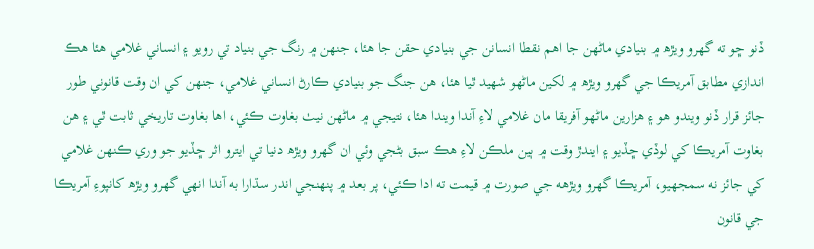ڏنو ڇو ته گهرو ويڙھ ۾ بنيادي ماڻهن جا اهم نقطا انسانن جي بنيادي حقن جا هئا، جنهن ۾ رنگ جي بنياد تي رويو ۽ انساني غلامي هئا هڪ اندازي مطابق آمريڪا جي گهرو ويڙھ ۾ لکين ماڻهو شهيد ٿيا هئا، هن جنگ جو بنيادي ڪارڻ انساني غلامي، جنهن کي ان وقت قانوني طور جائز قرار ڏنو ويندو هو ۽ هزارين ماڻهو آفريقا مان غلامي لاءِ آندا ويندا هئا، نتيجي ۾ ماڻهن نيٺ بغاوت ڪئي، اها بغاوت تاريخي ثابت ٿي ۽ هن بغاوت آمريڪا کي لوڏي ڇڏيو ۽ ايندڙ وقت ۾ ٻين ملڪن لاءِ هڪ سبق بڻجي وئي ان گهرو ويڙھ دنيا تي ايترو اثر ڇڏيو جو وري ڪنهن غلامي کي جائز نه سمجهيو، آمريڪا گهرو ويڙهه جي صورت ۾ قيمت ته ادا ڪئي، پر بعد ۾ پنهنجي اندر سڌارا به آندا انهي گهرو ويڙھ کانپوءِ آمريڪا جي قانون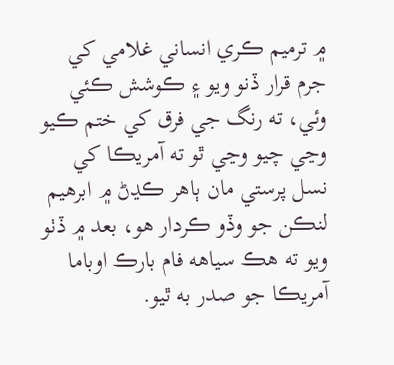۾ ترميم ڪري انساني غلامي کي جرم قرار ڏنو ويو ۽ ڪوشش ڪئي وئي، ته رنگ جي فرق کي ختم ڪيو وڃي چيو وڃي ٿو ته آمريڪا کي نسل پرستي مان ٻاهر ڪڍڻ ۾ ابرهيم لنڪن جو وڏو ڪردار هو، بعد ۾ ڏٺو ويو ته هڪ سياهه فام بارڪ اوباما آمريڪا جو صدر به ٿيو.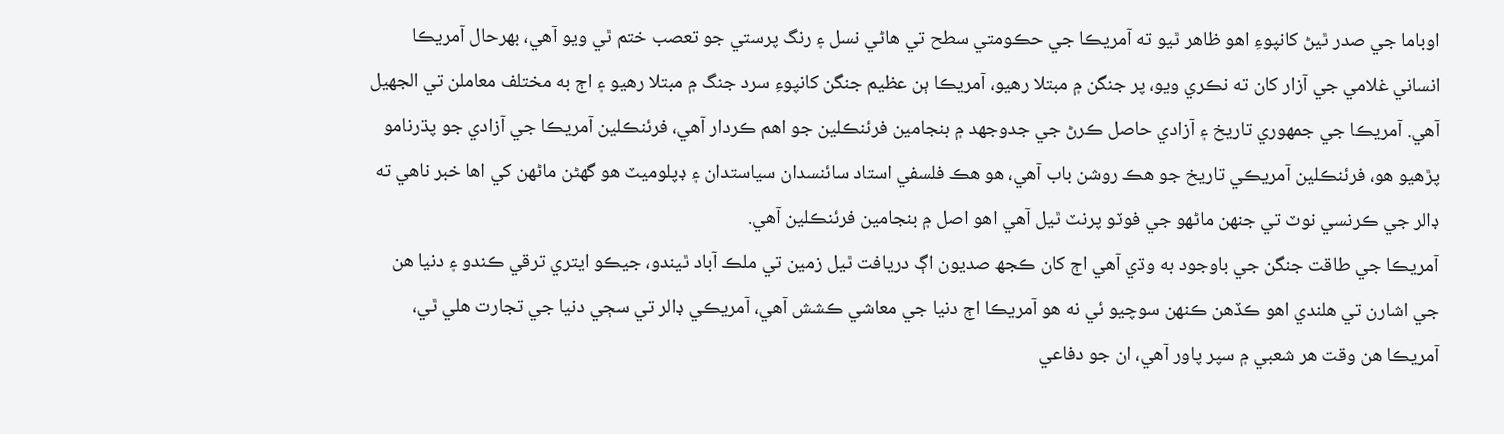اوباما جي صدر ٿيڻ کانپوءِ اهو ظاهر ٿيو ته آمريڪا جي حڪومتي سطح تي هاڻي نسل ۽ رنگ پرستي جو تعصب ختم ٿي ويو آهي، بهرحال آمريڪا انساني غلامي جي آزار کان ته نڪري ويو، پر جنگن ۾ مبتلا رهيو، آمريڪا ٻن عظيم جنگن کانپوءِ سرد جنگ ۾ مبتلا رهيو ۽ اڄ به مختلف معاملن تي الجهيل آهي. آمريڪا جي جمهوري تاريخ ۽ آزادي حاصل ڪرڻ جي جدوجهد ۾ بنجامين فرئنڪلين جو اهم ڪردار آهي، فرئنڪلين آمريڪا جي آزادي جو پڌرنامو پڙهيو هو، فرئنڪلين آمريڪي تاريخ جو هڪ روشن باب آهي، هو هڪ فلسفي استاد سائنسدان سياستدان ۽ ڊپلوميٽ هو گهڻن ماڻهن کي اها خبر ناهي ته ڊالر جي ڪرنسي نوٽ تي جنهن ماڻهو جي فوٽو پرنٽ ٿيل آهي اهو اصل ۾ بنجامين فرئنڪلين آهي.
آمريڪا جي طاقت جنگن جي باوجود به وڌي آهي اڄ کان ڪجھ صديون اڳ دريافت ٿيل زمين تي ملڪ آباد ٿيندو، جيڪو ايتري ترقي ڪندو ۽ دنيا هن جي اشارن تي هلندي اهو ڪڏهن ڪنهن سوچيو ئي نه هو آمريڪا اڄ دنيا جي معاشي ڪشش آهي، آمريڪي ڊالر تي سڄي دنيا جي تجارت هلي ٿي، آمريڪا هن وقت هر شعبي ۾ سپر پاور آهي، ان جو دفاعي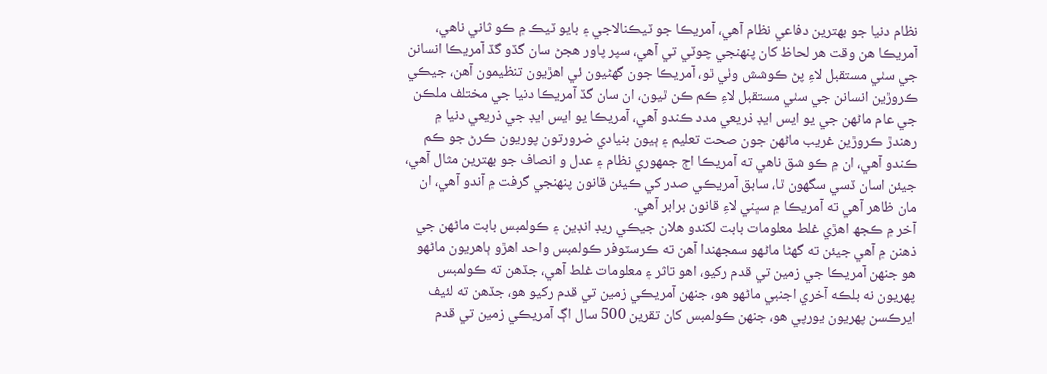نظام دنيا جو بهترين دفاعي نظام آهي، آمريڪا جو ٽيڪنالاجي ۽ بايو ٽيڪ ۾ ڪو ثاني ناهي، آمريڪا هن وقت هر لحاظ کان پنهنجي چوٽي تي آهي، سپر پاور هجڻ سان گڏو گڏ آمريڪا انسانن جي سٺي مستقبل لاءِ پڻ ڪوشش وٺي ٿو، آمريڪا جون گهڻيون ئي اهڙيون تنظيمون آهن، جيڪي ڪروڙين انسانن جي سٺي مستقبل لاءِ ڪم ڪن ٿيون، ان سان گڏ آمريڪا دنيا جي مختلف ملڪن جي عام ماڻهن جي يو ايس ايڊ ذريعي مدد ڪندو آهي، آمريڪا يو ايس ايڊ جي ذريعي دنيا ۾ رهندڙ ڪروڙين غريب ماڻهن جون صحت تعليم ۽ ٻيون بنيادي ضرورتون پوريون ڪرڻ جو ڪم ڪندو آهي، ان ۾ ڪو شق ناهي ته آمريڪا اڄ جمهوري نظام ۽ عدل و انصاف جو بهترين مثال آهي، جيئن اسان ڏسي سگهون ٿا، سابق آمريڪي صدر کي ڪيئن قانون پنهنجي گرفت ۾ آندو آهي، ان مان ظاهر آهي ته آمريڪا ۾ سڀني لاءِ قانون برابر آهي.
آخر ۾ ڪجھ اهڙي غلط معلومات بابت لکندو هلان جيڪي ريڊ انڊين ۽ ڪولمبس بابت ماڻهن جي ذهنن ۾ آهي جيئن ته گهڻا ماڻهو سمجهندا آهن ته ڪرسٽوفر ڪولمبس واحد اهڙو ٻاهريون ماڻهو هو جنهن آمريڪا جي زمين تي قدم رکيو، اهو تاثر ۽ معلومات غلط آهي، جڏهن ته ڪولمبس پهريون نه بلڪه آخري اجنبي ماڻهو هو، جنهن آمريڪي زمين تي قدم رکيو هو، جڏهن ته لئيف ايرڪسن پهريون يورپي هو، جنهن ڪولمبس کان تقرين 500 سال اڳ آمريڪي زمين تي قدم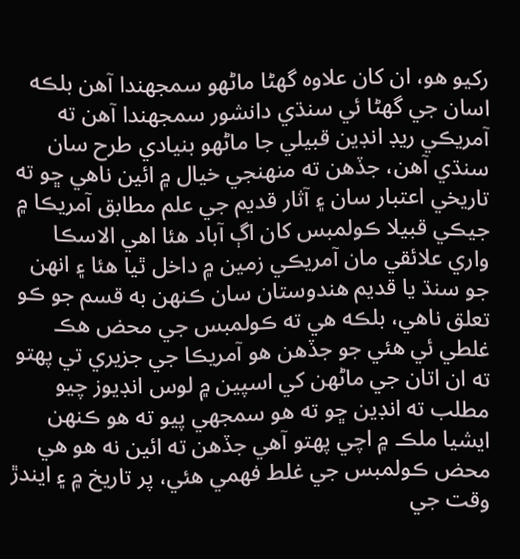رکيو هو، ان کان علاوه گهڻا ماڻهو سمجهندا آهن بلڪه اسان جي گهڻا ئي سنڌي دانشور سمجهندا آهن ته آمريڪي ريڊ انڊين قبيلي جا ماڻهو بنيادي طرح سان سنڌي آهن، جڏهن ته منهنجي خيال ۾ ائين ناهي ڇو ته تاريخي اعتبار سان ۽ آثار قديم جي علم مطابق آمريڪا ۾ جيڪي قبيلا ڪولمبس کان اڳ آباد هئا اهي الاسڪا واري علائقي مان آمريڪي زمين ۾ داخل ٿيا هئا ۽ انهن جو سنڌ يا قديم هندوستان سان ڪنهن به قسم جو ڪو تعلق ناهي، بلڪه هي ته ڪولمبس جي محض هڪ غلطي ئي هئي جو جڏهن هو آمريڪا جي جزيري تي پهتو ته ان اتان جي ماڻهن کي اسپين ۾ لوس انڊيوز چيو مطلب ته انڊين ڇو ته هو سمجهي پيو ته هو ڪنهن ايشيا ملڪ ۾ اچي پهتو آهي جڏهن ته ائين نه هو هي محض ڪولمبس جي غلط فهمي هئي، پر تاريخ ۾ ۽ ايندڙ وقت جي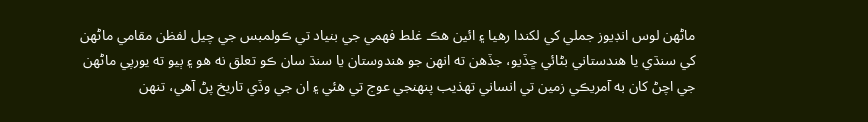ماڻهن لوس انڊيوز جملي کي لکندا رهيا ۽ ائين هڪ غلط فهمي جي بنياد تي ڪولمبس جي چيل لفظن مقامي ماڻهن کي سنڌي يا هندستاني بڻائي ڇڏيو، جڏهن ته انهن جو هندوستان يا سنڌ سان ڪو تعلق نه هو ۽ ٻيو ته يورپي ماڻهن جي اچڻ کان به آمريڪي زمين تي انساني تهذيب پنهنجي عوج تي هئي ۽ ان جي وڏي تاريخ پڻ آهي، تنهن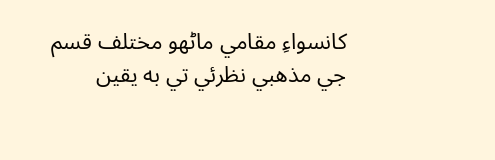کانسواءِ مقامي ماڻهو مختلف قسم جي مذهبي نظرئي تي به يقين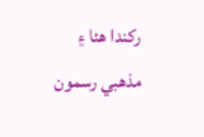رکندا هئا ۽ مذهبي رسمون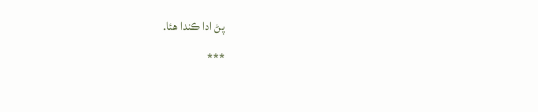پڻ ادا ڪندا هئا.
***